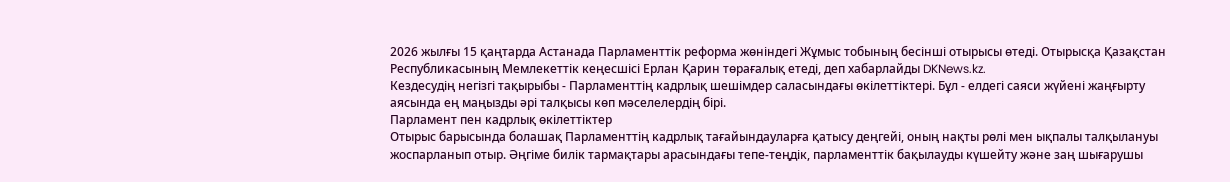2026 жылғы 15 қаңтарда Астанада Парламенттік реформа жөніндегі Жұмыс тобының бесінші отырысы өтеді. Отырысқа Қазақстан Республикасының Мемлекеттік кеңесшісі Ерлан Қарин төрағалық етеді, деп хабарлайды DKNews.kz.
Кездесудің негізгі тақырыбы - Парламенттің кадрлық шешімдер саласындағы өкілеттіктері. Бұл - елдегі саяси жүйені жаңғырту аясында ең маңызды әрі талқысы көп мәселелердің бірі.
Парламент пен кадрлық өкілеттіктер
Отырыс барысында болашақ Парламенттің кадрлық тағайындауларға қатысу деңгейі, оның нақты рөлі мен ықпалы талқылануы жоспарланып отыр. Әңгіме билік тармақтары арасындағы тепе-теңдік, парламенттік бақылауды күшейту және заң шығарушы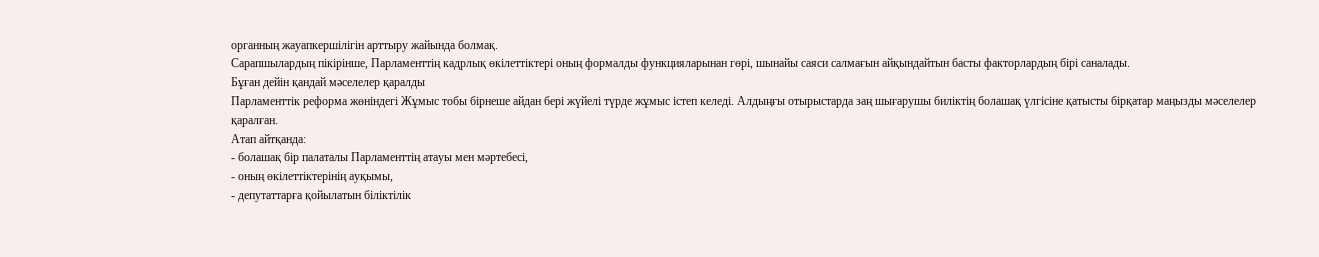органның жауапкершілігін арттыру жайында болмақ.
Сарапшылардың пікірінше, Парламенттің кадрлық өкілеттіктері оның формалды функцияларынан гөрі, шынайы саяси салмағын айқындайтын басты факторлардың бірі саналады.
Бұған дейін қандай мәселелер қаралды
Парламенттік реформа жөніндегі Жұмыс тобы бірнеше айдан бері жүйелі түрде жұмыс істеп келеді. Алдыңғы отырыстарда заң шығарушы биліктің болашақ үлгісіне қатысты бірқатар маңызды мәселелер қаралған.
Атап айтқанда:
- болашақ бір палаталы Парламенттің атауы мен мәртебесі,
- оның өкілеттіктерінің ауқымы,
- депутаттарға қойылатын біліктілік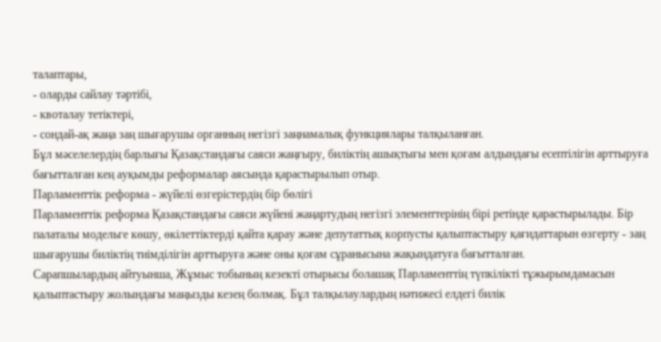талаптары,
- оларды сайлау тәртібі,
- квоталау тетіктері,
- сондай-ақ жаңа заң шығарушы органның негізгі заңнамалық функциялары талқыланған.
Бұл мәселелердің барлығы Қазақстандағы саяси жаңғыру, биліктің ашықтығы мен қоғам алдындағы есептілігін арттыруға бағытталған кең ауқымды реформалар аясында қарастырылып отыр.
Парламенттік реформа - жүйелі өзгерістердің бір бөлігі
Парламенттік реформа Қазақстандағы саяси жүйені жаңартудың негізгі элементтерінің бірі ретінде қарастырылады. Бір палаталы модельге көшу, өкілеттіктерді қайта қарау және депутаттық корпусты қалыптастыру қағидаттарын өзгерту - заң шығарушы биліктің тиімділігін арттыруға және оны қоғам сұранысына жақындатуға бағытталған.
Сарапшылардың айтуынша, Жұмыс тобының кезекті отырысы болашақ Парламенттің түпкілікті тұжырымдамасын қалыптастыру жолындағы маңызды кезең болмақ. Бұл талқылаулардың нәтижесі елдегі билік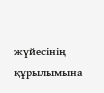жүйесінің құрылымына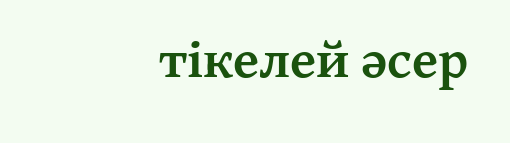тікелей әсер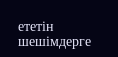ететін шешімдерге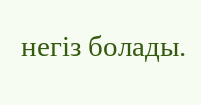негіз болады.